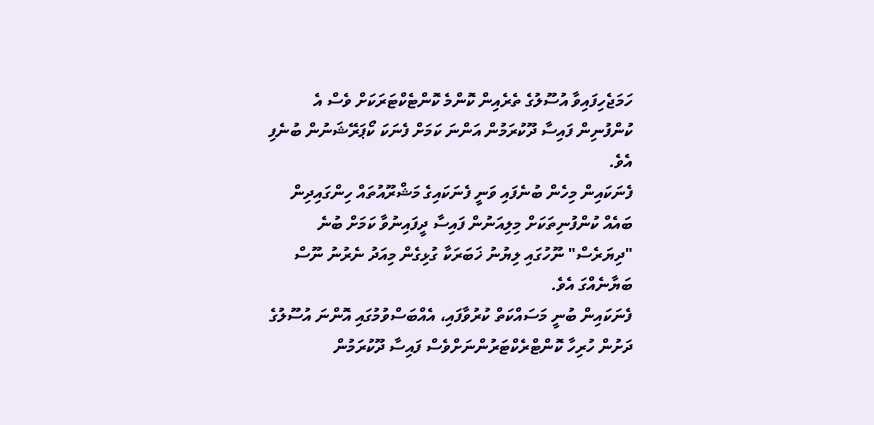ހަމަޖެހިފައިވާ އުސޫލުގެ ތެރެއިން ކޮންމެ ކޮންޓެކްޓަރަކަށް ވެސް އެ ކުންފުނިން ފައިސާ ދޫކުރަމުން އަންނަ ކަމަށް ފެނަކަ ކޯޕަރޭޝަނުން ބުނެފި އެވެ.
ފެނަކައިން މިހެން ބުނެފައި ވަނީ ފެނަކައިގެ މަޝްރޫއުތައް ހިންގައިދިން ބައެއް ކުންފުނިތަކަށް މިލިއަނުން ފައިސާ ދީފައިނުވާ ކަމަށް ބުނެ "ދިޔަރެސް" ނޫހުގައި ލިޔުނު ޚަބަރަކާ ގުޅިގެން މިއަދު ނެރުނު ނޫސް ބަޔާނެއްގަ އެވެ.
ފެނަކައިން ބުނީ މަސައްކަތް ކުރުވާފައި، އެއްބަސްވުމުގައި އޮންނަ އުސޫލުގެ ދަށުން ހުރިހާ ކޮންޓްރެކްޓަރުންނަށްވެސް ފައިސާ ދޫކުރަމުން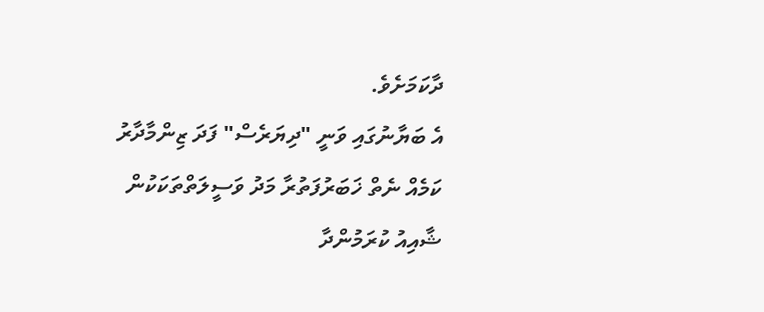ދާކަމަށެވެ.
އެ ބަޔާނުގައި ވަނީ "ދިޔަރެސް" ފަދަ ޒިންމާދާރު ކަމެއް ނެތް ޚަބަރުފަތުރާ މަދު ވަސީލަތްތަކަކުން ޝާއިއު ކުރަމުންދާ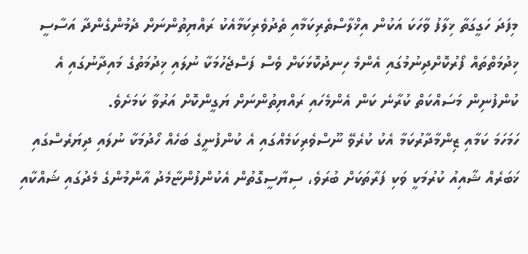މިފަދަ ހަގީގަތާ ޚިލާފު ވާހަކަ އަކުން އިޚްލާސްތެރިކަމާއި ތެދުވެރިކަމާއެކު ރައްޔިތުންނަށް ދެމުންގެންދާ އަސާސީ ޚިދުމަތްތައް ފޯރުކޮށްދިނުމުގައި އެންމެ ހިނދުކޮޅަކަށް ވެސް ފަސްޖެހުމަކާ ނުލައި ޚިދުމަތުގެ މައިދާނުގައި އެ ކުންފުނިން މަސައްކަތް ކުރާނެ ކަން އެންމެހައި ރައްޔިތުންނަށް ޔަގީންކޮށް އަރުވާ ކަމަށެވެ.
ހަމަހަމަ ކަމާއި ޒިންމާދާރުކަމާ އެކު ކުރެވޭ ނޫސްވެރިކަމެއްގައި އެ ކުންފުނީގެ ބަހެއް ހޯދުމަކާ ނުލައި ދިޔަރެސްގައި ޚަބަރެއް ޝާއިއު ކުރުމަކީ ވަކި ފަރާތަކަށް ބުރަވެ، ސިޔާސީގޮތުން އެކުންފުންޏާމެދު އާންމުންގެ މެދުގައި ޝައްކާއި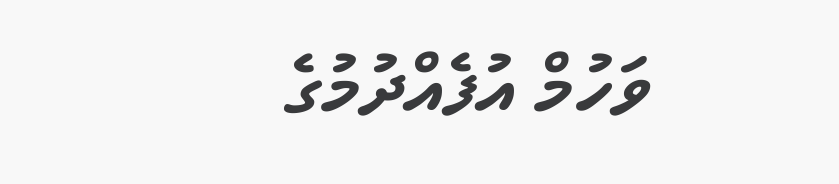ވަހުމް އުފެއްދުމުގެ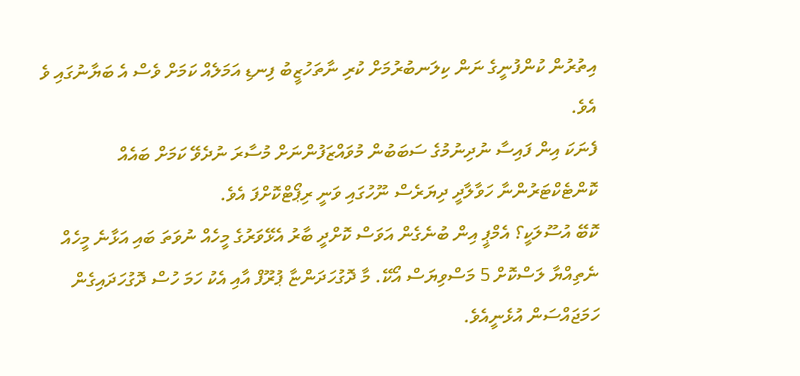އިތުރުން ކުންފުނީގެ ނަން ކިލަނބުރުމަށް ކުރި ނާތަހުޒީބު ފިނޑި އަމަލެއް ކަމަށް ވެސް އެ ބަޔާނުގައި ވެ އެވެ.
ފެނަކަ އިން ފައިސާ ނުދިނުމުގެ ސަބަބުން މުވައްޒަފުންނަށް މުސާރަ ނުދެވޭ ކަމަށް ބައެއް ކޮންޓެކްޓަރުންނާ ހަވާލާދީ ދިޔަރެސް ނޫހުގައި ވަނީ ރިޕޯޓްކޮށްފަ އެވެ.
ކޮބޭ އުސޫލަކީ؟ އެމްޕީ އިން ބުނެގެން އަވަސް ކޮށްދީ ބާރު އެޅޭވަރުގެ މީހެއް ނުވަތަ ބައި އަޅާނެ މީހެއް ނެތިއްޔާ ލަސްކޮށް 5 މަސްވިޔަސް އޯކޭ. މާ ދޮގުހަދަންޏާ ޕުރޫފް އާއި އެކު ހަމަ ހުސް ދޮގުހަދައިގެން ހަމަޖައްސަން އުޅެނީއެވެ.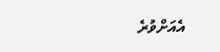އެއަށްވުރެ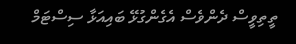ތީތިވީސް ދެންވެސް އެގެންގުޅޭ ބައިއަޅާ ސިސްޓަމް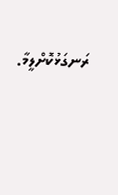ރަނގަޅުކޮށްލީމާ.